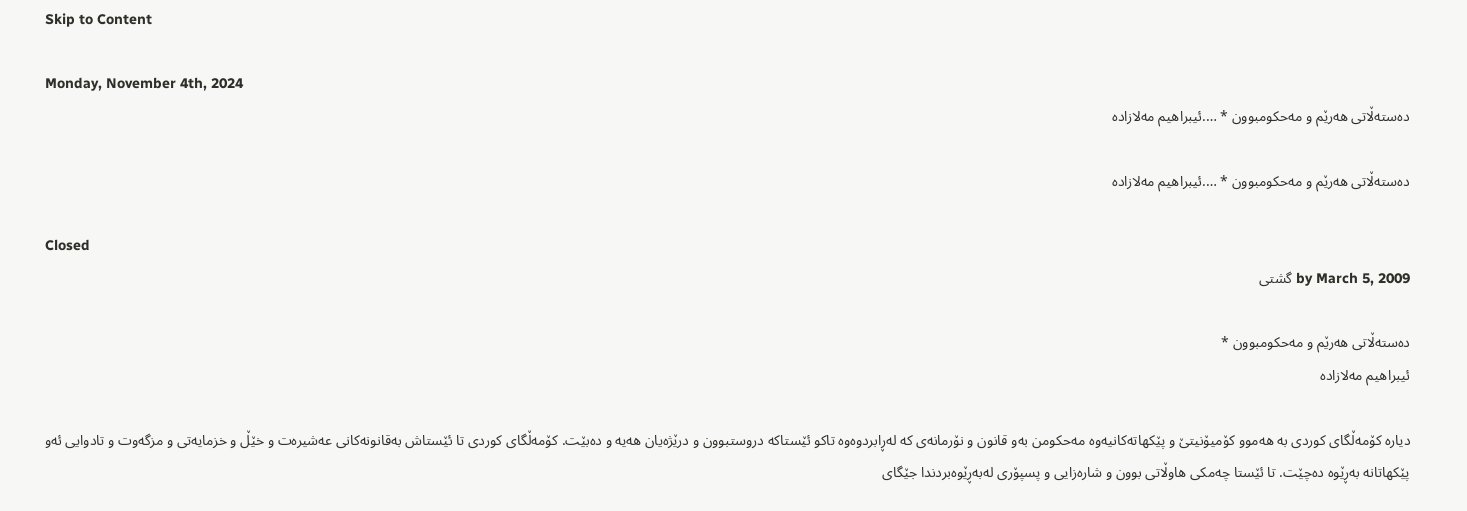Skip to Content

Monday, November 4th, 2024
ده‌سته‌ڵاتی هه‌رێم و مه‌حكومبوون * ….ئیبراهیم مه‌لازاده

ده‌سته‌ڵاتی هه‌رێم و مه‌حكومبوون * ….ئیبراهیم مه‌لازاده

Closed
by March 5, 2009 گشتی

ده‌سته‌ڵاتی هه‌رێم و مه‌حكومبوون *
ئیبراهیم مه‌لازاده

دیاره كۆمه‌ڵگای كوردی به هه‌موو كۆمیۆنیتێ و پێكهاته‌كانیه‌وه مه‌حكومن به‌و قانون و نۆرمانه‌ی كه له‌ڕابردوه‌وه تاكو ئێستاكه دروستبوون و درێژه‌یان هه‌یه‌ و ده‌بێت. كۆمه‌ڵگای كوردی تا ئێستاش به‌قانونه‌كانی عه‌شیره‌ت و خێڵ و خزمایه‌تی و مزگه‌وت و تادوایی ئه‌و پێكهاتانه به‌ڕێوه‌ ده‌چێت. تا ئێستا چه‌مكی هاوڵاتی بوون و شاره‌زایی و پسپۆری له‌به‌ڕێوه‌بردندا جێگای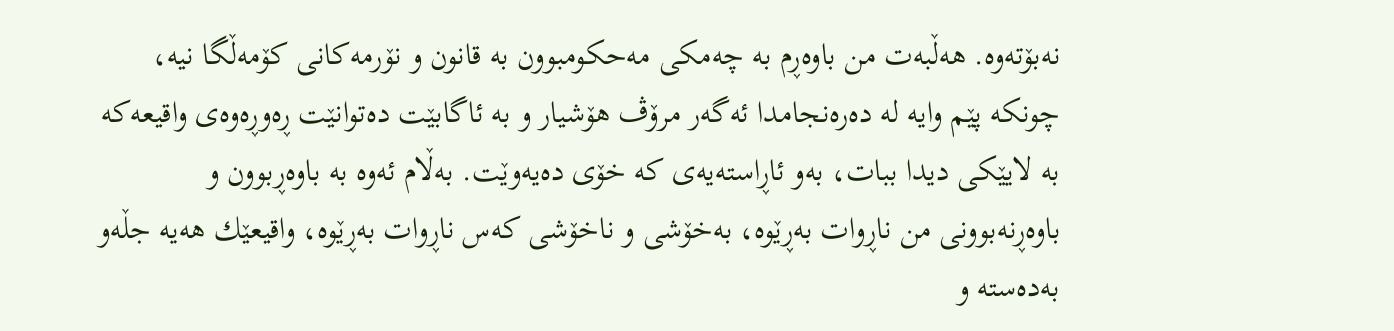نه‌بۆته‌وه. هه‌ڵبه‌ت من باوه‌ڕم به چه‌مكی مه‌حكومبوون به قانون و نۆرمه‌كانی كۆمه‌ڵگا نیه، چونكه پێم وایه له ده‌ره‌نجامدا ئه‌گه‌ر مرۆڤ هۆشیار و به ئاگابێت ده‌توانێت ڕه‌وڕه‌وه‌ی واقیعه‌كه به لایێكی دیدا ببات، به‌و ئاڕاسته‌یه‌ی كه خۆی ده‌یه‌وێت. به‌ڵام ئه‌وه‌ به‌ باوه‌ڕبوون و باوه‌ڕنه‌بوونی من ناڕوات به‌ڕێوه‌، به‌خۆشی و ناخۆشی كه‌س ناڕوات به‌ڕێوه‌، واقیعێك هه‌یه‌ جڵه‌و به‌ده‌سته‌ و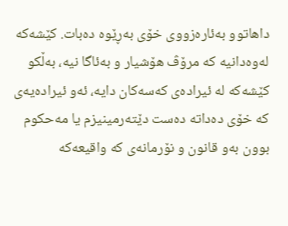داهاتوو به‌ئاره‌زووی خۆی به‌ڕێوه‌ ده‌بات. كێشه‌كه له‌وه‌دانیه كه مرۆڤ هۆشیار و به‌ئاگا نیه، به‌ڵكو كێشه‌كه له ئیراده‌ی كه‌سه‌كان دایه، ئه‌و ئیراده‌یه‌ی كه خۆی ده‌داته ده‌ست دێته‌رمینیزم یا مه‌حكوم بوون به‌و قانون و نۆرمانه‌ی كه واقیعه‌كه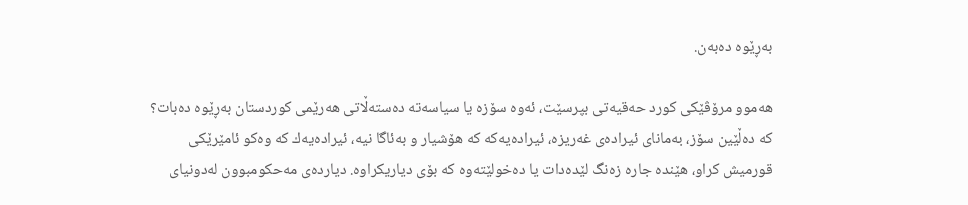به‌ڕێوه‌ ده‌به‌ن.

هه‌موو مرۆڤێكی كورد حه‌قیه‌تی بپرسێت، ئه‌وه سۆزه یا سیاسه‌ته ده‌سته‌ڵاتی هه‌رێمی كوردستان به‌ڕێوه‌ ده‌بات؟ كه ده‌ڵێین سۆز، به‌مانای ئیراده‌ی غه‌ریزه، ئیراده‌یه‌كه‌ كه هۆشیار و به‌ئاگا نیه، ئیراده‌یه‌ك كه وه‌كو ئامێرێكی قورمیش كراو، هێنده‌ جاره زه‌نگ لێده‌دات یا ده‌خولێته‌وه كه بۆی دیاریكراوه. دیارده‌ی مه‌حكومبوون له‌دونیای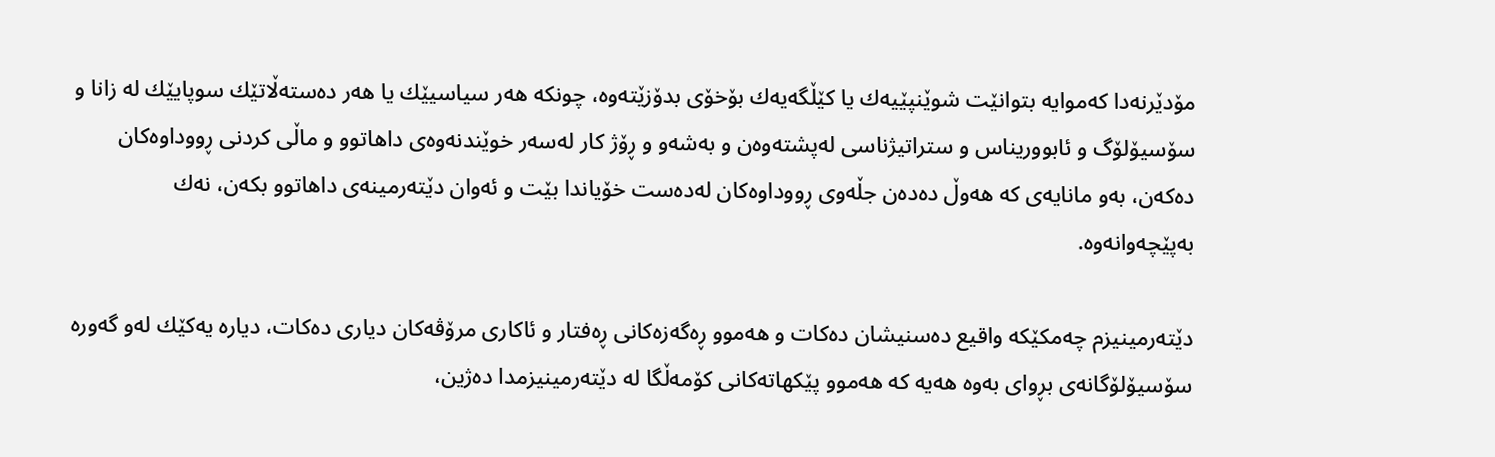مۆدێرنه‌دا كه‌موایه بتوانێت شوێنپێیه‌ك یا كێڵگه‌یه‌ك بۆخۆی بدۆزێته‌وه، چونكه هه‌ر سیاسیێك یا هه‌ر ده‌سته‌ڵاتێك سوپایێك له زانا و سۆسیۆلۆگ و ئابووریناس و ستراتیژناسی له‌پشته‌وه‌ن و به‌شه‌و و ڕۆژ كار له‌سه‌ر خوێندنه‌وه‌ی داهاتوو و ماڵی كردنی ڕووداوه‌كان ده‌كه‌ن، به‌و مانایه‌ی كه هه‌وڵ ده‌ده‌ن جڵه‌وی ڕووداوه‌كان له‌ده‌ست خۆیاندا بێت و ئه‌وان دێته‌رمینه‌ی داهاتوو بكه‌ن، نه‌ك به‌پێچه‌وانه‌وه.

دێته‌رمینیزم چه‌مكێكه واقیع ده‌سنیشان ده‌كات و هه‌موو ڕه‌گه‌زه‌كانی ڕه‌فتار و ئاكاری مرۆڤه‌كان دیاری ده‌كات، دیاره یه‌كێك له‌‌و گه‌وره‌ سۆسیۆلۆگانه‌ی بڕوای به‌وه‌ هه‌یه كه هه‌موو پێكهاته‌كانی كۆمه‌ڵگا له دێته‌رمینیزمدا ده‌ژین،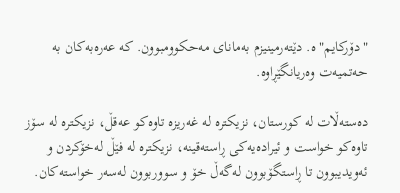"دۆركایم"ه. دێته‌رمینیزم به‌مانای مه‌حكوومبوون. كه عه‌ره‌به‌كان به حه‌تمیه‌ت وه‌ریانگێڕاوه.

ده‌سته‌ڵات له كورستان، نزیكتره له‌ غه‌ریزه تاوه‌كو عه‌قڵ، نزیكتره له سۆز تاوه‌كو خواست و ئیراده‌یه‌كی ڕاسته‌قینه‌، نزیكتره له فێڵ له‌خۆكردن و ئه‌ویدیبوون تا ڕاستگۆبوون له‌گه‌ڵ خۆ و سووربوون له‌سه‌ر خواسته‌كان.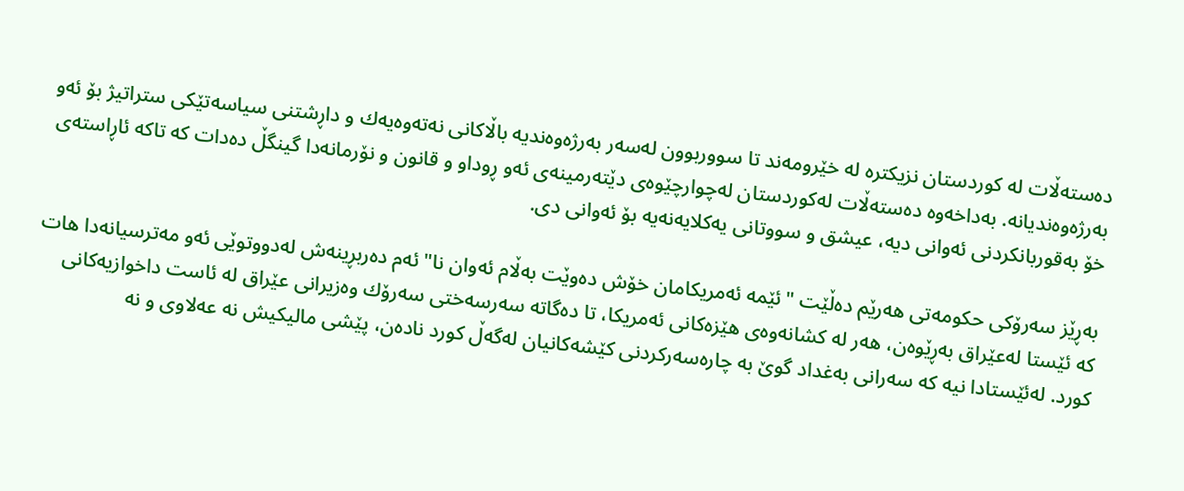ده‌سته‌ڵات له كوردستان نزیكتره له خێرومه‌ند تا سووربوون له‌سه‌ر به‌رژه‌وه‌ندیه‌ باڵاكانی نه‌ته‌وه‌یه‌ك و داڕشتنی سیاسه‌تێكی ستراتیژ بۆ ئه‌و به‌رژه‌وه‌ندیانه. به‌داخه‌وه ده‌سته‌ڵات له‌كوردستان له‌چوارچێوه‌ی دێته‌رمینه‌ی ئه‌و ڕوداو و قانون و نۆرمانه‌دا گینگڵ ده‌دات كه تاكه ئاڕاسته‌ی خۆ به‌قوربانكردنی ئه‌وانی دیه، عیشق و سووتانی یه‌كلایه‌نه‌یه‌ بۆ ئه‌وانی دی.

به‌ڕێز سه‌رۆكی حكومه‌تی هه‌رێم ده‌ڵێت "ئێمه‌ ئه‌مریكامان خۆش ده‌وێت به‌ڵام ئه‌وان نا" ئه‌م ده‌ربڕینه‌ش له‌دووتوێی ئه‌و مه‌ترسیانه‌دا هات كه ئێستا له‌عێراق به‌ڕێوه‌ن، هه‌ر له كشانه‌وه‌ی هێزه‌كانی ئه‌مریكا، تا ده‌گاته سه‌رسه‌ختی سه‌رۆك وه‌زیرانی عێراق له‌ ئاست داخوازیه‌كانی كورد. له‌ئێستادا نیه كه سه‌رانی به‌غداد گوێ به چاره‌سه‌ركردنی كێشه‌كانیان له‌گه‌ڵ كورد ناده‌ن، پێشی مالیكیش نه عه‌لاوی و نه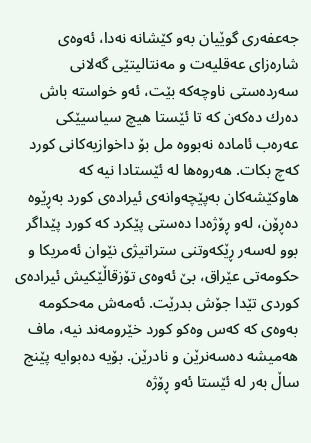جه‌عفه‌ری گوێیان به‌و كێشانه‌ نه‌دا، ئه‌وه‌ی شاره‌زای عه‌قلیه‌ت و مه‌نتالیتێی گه‌لانی سه‌رده‌ستی ناوچه‌كه‌ بێت، ئه‌و خواسته باش ده‌رك ده‌كه‌ن كه تا ئێستا هیچ سیاسیێكی عه‌ره‌ب ئاماده‌ نه‌بووه مل بۆ داخوازیه‌كانی كورد كه‌چ بكات. هه‌روه‌ها له ئێستادا نیه كه هاوكێشه‌كان به‌پێچه‌وانه‌ی ئیراده‌ی كورد به‌ڕێوه‌ ده‌ڕۆن، له‌و ڕۆژه‌دا ده‌ستی پێكرد كه كورد پێداگر بوو له‌سه‌ر ڕێكه‌وتنی ستراتیژی نێوان ئه‌مریكا و حكومه‌تی عێراق، بێ ئه‌وه‌ی تۆزقاڵێكیش ئیراده‌ی كوردی تێدا جۆش بدرێت. ئه‌مه‌ش مه‌حكومه به‌وه‌ی كه كه‌س وه‌كو كورد خێرومه‌ند نیه، ماف هه‌میشه‌ ده‌سه‌نرێن و نادرێن. بۆیه ده‌بوایه پێنج ساڵ به‌ر له‌ ئێستا ئه‌و ڕۆژه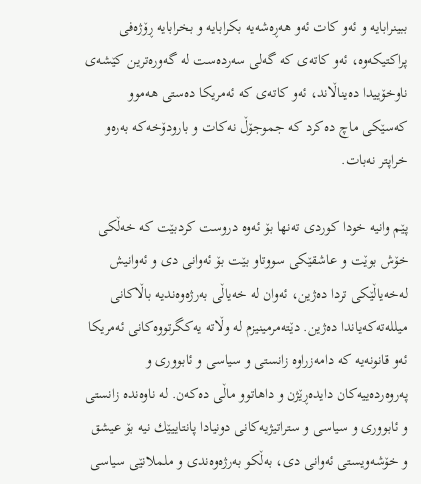ببینرابایه و ئه‌و كات ئه‌و هه‌ڕه‌شه‌یه‌ بكرابایه و بخرابایه ڕۆژه‌فی پراكتیكه‌وه، ئه‌و كاته‌ی كه گه‌لی سه‌رده‌ست له گه‌وره‌ترین كێشه‌ی ناوخۆییدا ده‌یناڵاند، ئه‌و كاته‌ی كه ئه‌مریكا ده‌ستی هه‌موو كه‌سێكی ماچ ده‌كرد كه جموجۆڵ نه‌كات و بارودۆخه‌كه به‌ره‌و خراپتر نه‌بات.

پێم وانیه خودا كوردی ته‌نها بۆ ئه‌وه‌ دروست كردبێت كه خه‌ڵكی خۆش بوێت و عاشقێكی سووتاو بێت بۆ ئه‌وانی دی و ئه‌وانیش له‌خه‌یاڵێكی تردا ده‌ژین، ئه‌وان له‌ خه‌یاڵی به‌رژه‌وه‌ندیه باڵاكانی میلله‌ته‌كه‌یاندا ده‌ژین. دێته‌مرمینیزم له وڵاته یه‌كگرتووه‌كانی ئه‌مریكا ئه‌و قانونه‌یه‌ كه دامه‌زراوه‌ زانستی و سیاسی و ئابووری و په‌روه‌رده‌ییه‌كان دایده‌ڕێژن و داهاتوو ماڵی ده‌كه‌ن. له ناوه‌نده زانستی و ئابووری و سیاسی و ستراتیژیه‌كانی دونیادا پانتاییێك نیه بۆ عیشق و خۆشه‌ویستی ئه‌وانی دی، به‌ڵكو به‌رژه‌وه‌ندی و ململانێی سیاسی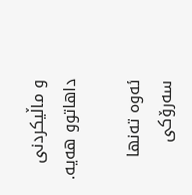و ماڵیكردنی داهاتوو هه‌یه‌.

ئه‌وه‌ ته‌نها سه‌رۆكی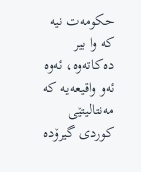حكومه‌ت نیه كه وا بیر ده‌كاته‌وه، ئه‌وه‌ ئه‌و واقیعه‌یه‌ كه مه‌نتالیتێی كوردی گیرۆده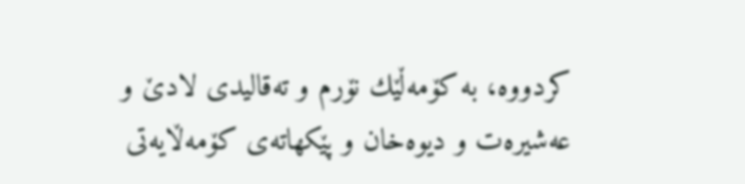كردووه‌، به كۆمه‌ڵێك نۆرم و ته‌قالیدی لادێ و عه‌شیره‌ت و دیوه‌خان و پێكهاته‌ی كۆمه‌ڵایه‌تی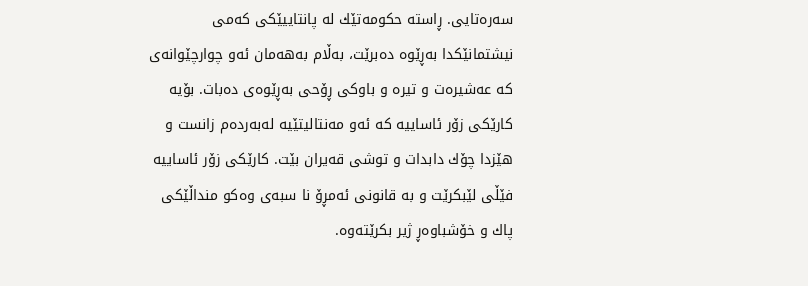سه‌ره‌تایی. ڕاسته حكومه‌تێك له‌ پانتاییێكی كه‌می نیشتمانێكدا به‌ڕێوه‌ ده‌برێت، به‌ڵام به‌هه‌مان ئه‌و چوارچێوانه‌ی كه عه‌شیره‌ت و تیره‌ و باوكی ڕۆحی به‌ڕێوه‌ی‌ ده‌بات. بۆیه كارێكی زۆر ئاساییه كه ئه‌و مه‌نتالیتێیه له‌به‌رده‌م زانست و هێزدا چۆك دابدات و توشی قه‌یران بێت. كارێكی زۆر ئاساییه فێڵی لێبكرێت و به‌ قانونی ئه‌مڕۆ نا سبه‌ی وه‌كو منداڵێكی پاك و خۆشباوه‌ڕ ژیر بكرێته‌وه.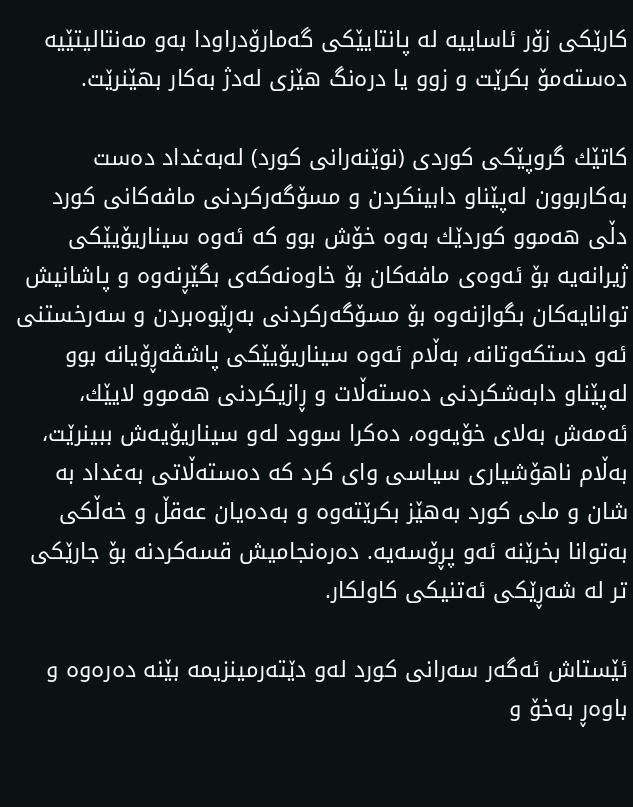كارێكی زۆر ئاساییه له‌ پانتایێكی گه‌مارۆدراودا به‌و مه‌نتالیتێیه‌ ده‌سته‌مۆ بكرێت و زوو یا دره‌نگ هێزی له‌دژ به‌كار بهێنرێت.

كاتێك گروپێكی كوردی (نوێنه‌رانی كورد) له‌به‌غداد ده‌ست به‌كاربوون له‌پێناو دابینكردن و مسۆگه‌ركردنی مافه‌كانی كورد دڵی هه‌موو كوردێك به‌وه‌ خۆش بوو كه ئه‌وه سیناریۆیێكی ژیرانه‌یه‌ بۆ ئه‌وه‌ی مافه‌كان بۆ خاوه‌نه‌كه‌ی بگێڕنه‌وه‌ و پاشانیش توانایه‌كان بگوازنه‌وه بۆ مسۆگه‌ركردنی به‌ڕێوه‌بردن و سه‌رخستنی ئه‌و د‌ستكه‌وتانه، به‌ڵام ئه‌وه سیناریۆیێكی پاشڤه‌ڕۆیانه بوو له‌پێناو دابه‌شكردنی ده‌سته‌ڵات و ڕازیكردنی هه‌موو لایێك، ئه‌مه‌ش به‌لای خۆیه‌وه، ده‌كرا سوود له‌و سیناریۆیه‌ش ببینرێت، به‌ڵام ناهۆشیاری سیاسی وای كرد كه ده‌سته‌ڵاتی به‌غداد به‌ شان و ملی كورد به‌هێز بكرێته‌وه و به‌ده‌یان عه‌قڵ و خه‌ڵكی به‌توانا بخرێنه‌ ئه‌و پڕۆسه‌یه‌. ده‌ره‌نجامیش قسه‌كردنه بۆ جارێكی تر له شه‌ڕێكی ئه‌تنیكی كاولكار.

ئێستاش ئه‌گه‌ر سه‌رانی كورد له‌و دێته‌رمینزیمه بێنه ده‌ره‌وه و باوه‌ڕ به‌خۆ و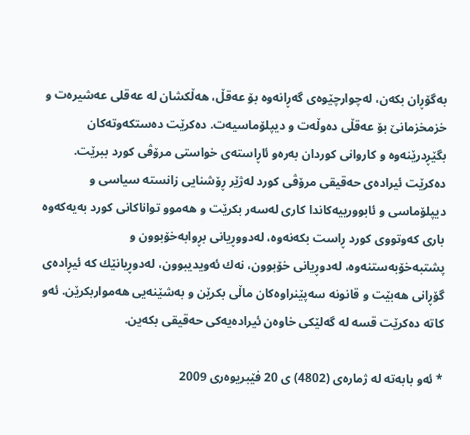به‌گۆڕان بكه‌ن، له‌چوارچێوه‌ی گه‌ڕانه‌وه بۆ عه‌قڵ، هه‌ڵكشان له عه‌قلی عه‌شیره‌ت و خزمخزمانێ بۆ عه‌قڵی ده‌وڵه‌ت و دیپلۆماسیه‌ت. ده‌كرێت ده‌ستكه‌وته‌كان بگێڕدرێنه‌وه و كاروانی كوردان به‌ره‌و ئاڕاسته‌ی خواستی مرۆڤی كورد ببرێت. ده‌كرێت ئیراده‌ی حه‌قیقی مرۆڤی كورد له‌ژێر ڕۆشنایی زانسته سیاسی و دیپلۆماسی و ئابوورییه‌كاندا كاری له‌سه‌ر بكرێت و هه‌موو تواناكانی كورد به‌یه‌كه‌وه باری كه‌وتووی كورد ڕاست بكه‌نه‌وه، له‌دووڕیانی بڕوابه‌خۆبوون و پشتبه‌خۆبه‌ستنه‌وه، له‌دوڕیانی خۆبوون، نه‌ك ئه‌ویدیبوون، له‌دوڕیانێك كه ئیڕاده‌ی گۆڕانی هه‌بێت و قانونه سه‌پێنراوه‌كان ماڵی بكرێن و به‌شێنه‌یی هه‌مواربكرێن. ئه‌و كاته ده‌كرێت قسه‌ له گه‌لێكی خاوه‌ن ئیراده‌یه‌كی حه‌قیقی بكه‌ین.

* ئه‌و بابه‌ته له ژماره‌ی (4802) ی 20 فێبریوه‌ری 2009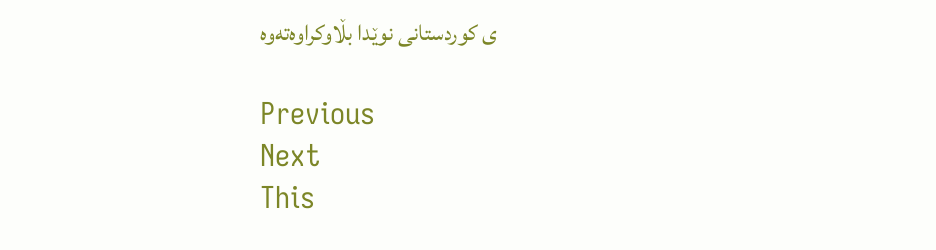ی كوردستانی نوێدا بڵاوكراوه‌ته‌وه

Previous
Next
This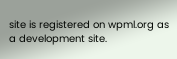site is registered on wpml.org as a development site.